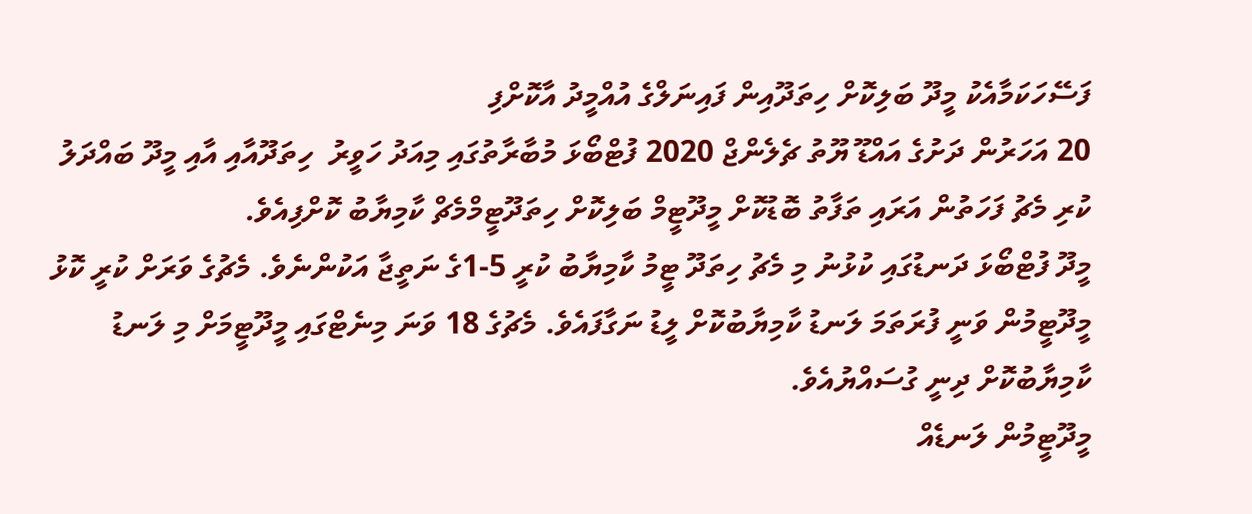ފަސޭހަކަމާއެކު މީދޫ ބަލިކޮށް ހިތަދޫއިން ފައިނަލްގެ އުއްމީދު އާކޮށްފި
20 އަހަރުން ދަށުގެ އައްޑޫ ޔޫތު ޗެލެންޖް 2020 ފުޓްބޯޅަ މުބާރާތުގައި މިއަދު ހަވީރު  ހިތަދޫއާއި އާއި މީދޫ ބައްދަލު ކުރި މެޗު ފަހަތުން އަރައި ތަފާތު ބޮޑުކޮށް މީދޫޓީމް ބަލިކޮށް ހިތަދޫޓީމްމެޗް ކާމިޔާބު ކޮށްފިއެވެ.
މީދޫ ފުޓްބޯޅަ ދަނޑުގައި ކުޅުނު މި މެޗު ހިތަދޫ ޓީމު ކާމިޔާބު ކުރީ 5-1ގެ ނަތީޖާ އަކުންނެވެ. މެޗުގެ ވަރަށް ކުރީ ކޮޅު މީދޫޓީމުން ވަނީ ފުރަތަމަ ލަނޑު ކާމިޔާބުކޮށް ލީޑު ނަގާފައެވެ. މެޗުގެ 18 ވަނަ މިނެޓްގައި މީދޫޓީމަށް މި ލަނޑު ކާމިޔާބުކޮށް ދިނީ ގުސައްޔުއެވެ.
މީދޫޓީމުން ލަނޑެއް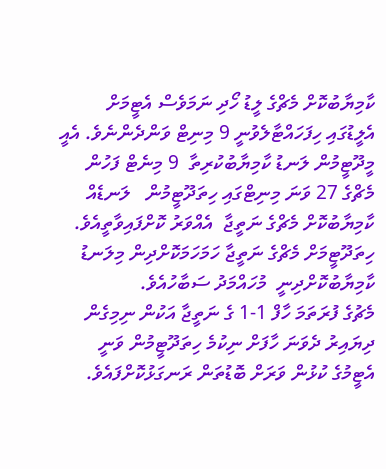ކާމިޔާބުކޮށް މެޗްގެ ލީޑު ހޯދި ނަމަވެސް އެޓީމަށް އެލީޑުގައި ހިފަހައްޓާލެވުނީ 9 މިނިޓް ވަންދެންނެވެ. އެއީ މީދޫޓީމުން ލަނޑު ކާމިޔާބުކުރިތާ  9 މިނެޓް ފަހުން މެޗްގެ 27 ވަނަ މިނިޓްގައި ހިތަދޫޓީމުން   ލަނޑެއް ކާމިޔާބުކޮށް މެޗްގެ ނަތީޖާ  އެއްވަރު ކޮށްފައިވާތީއެވެ. ހިތަދޫޓީމަށް މެޗްގެ ނަތީޖާ ހަމަހަމަކޮށްދިން މިލަނޑު ކާމިޔާބުކޮށްދިނީ  މުހައްމަދު ސަބާހުއެވެ.
މެޗުގެ ފުރަތަމަ ހާފް 1-1 ގެ ނަތީޖާ އަކުން ނިމިގެން ދިޔައިރު ދެވަނަ ހާފަށް ނިކުމެ ހިތަދޫޓީމުން ވަނީ އެޓީމުގެ ކުޅުން ވަރަށް ބޮޑުތަން ރަނގަޅުކޮށްފައެވެ.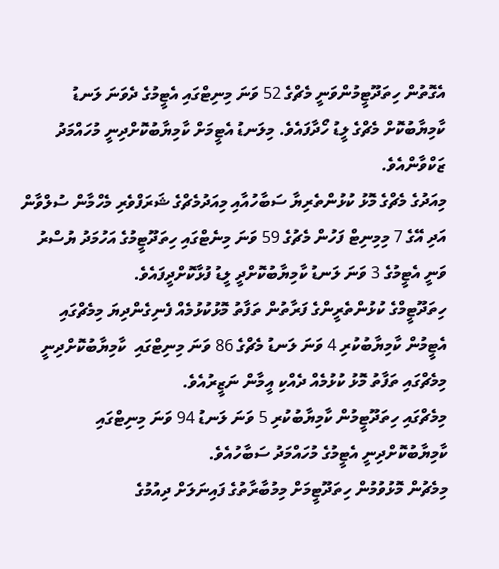އެގޮތުން ހިތަދޫޓީމުންވަނީ މެޗްގެ 52 ވަނަ މިނިޓްގައި އެޓީމުގެ ދެވަނަ ލަނޑު ކާމިޔާބުކޮށް މެޗްގެ ލީޑު ހޯދާފައެވެ. މިލަނޑު އެޓީމަށް ކާމިޔާބުކޮށްދިނީ މުހައްމަދު ޒަކްވާންއެވެ.
މިއަދުގެ މެޗްގެ މޮޅު ކުޅުންތެރިޔާ ސަބާހުއާއި މިއަދުމެޗްގެ ޝަރަފްވެރި މެހްމާން ސުލްވާން
އަދި އޭގެ 7 މިމިނިޓް ފަހުން މެޗުގެ 59 ވަނަ މިނެޓްގައި ހިތަދޫޓީމުގެ އަހުމަދު ޔުސްރު ވަނީ އެޓީމުގެ 3 ވަނަ ލަނޑު ކާމިޔާބުކޮށްދީ ލީޑު ފުޅާކޮށްދީފައެވެ.
ހިތަދޫޓީމްގެ ކުޅުންތެރީންގެ ފަރާތުން ތަފާތު މޮޅުކުޅުމެއް ފެނިގެންދިޔަ މިމެޗްގައި އެޓީމުން ކާމިޔާބުކުރި 4 ވަނަ ލަނޑު މެޗްގެ 86 ވަނަ މިނިޓްގައި  ކާމިޔާބުކޮށްދިނީ މިމެޗްގައި ތަފާތު މޮޅު ކުޅުމެއް ދެއްކި އީމާން ނަޒީރުއެވެ.
މިމެޗްގައި ހިތަދޫޓީމުން ކާމިޔާބުކުރި 5 ވަނަ ލަނޑު 94 ވަނަ މިނިޓްގައި ކާމިޔާބުކޮށްދިނީ އެޓީމުގެ މުހައްމަދު ސަބާހުއެވެ.
މިމެޗުން މޮޅުވުމުން ހިތަދޫޓީމަށް މިމުބާރާތުގެ ފައިނަލަށް ދިއުމުގެ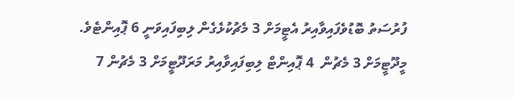ފުރުސަތު ބޮޑުވެފައިވާއިރު އެޓީމަށް 3 މެޗުކުޅެގެން ލިބިފައިވަނީ 6 ޕޮއިންޓެވެ. މީދޫޓީމަށް 3 މެޗުން  4 ޕޮއިންޓް ލިބިފައިވާއިރު މަރަދޫޓީމަށް 3 މެޗުން 7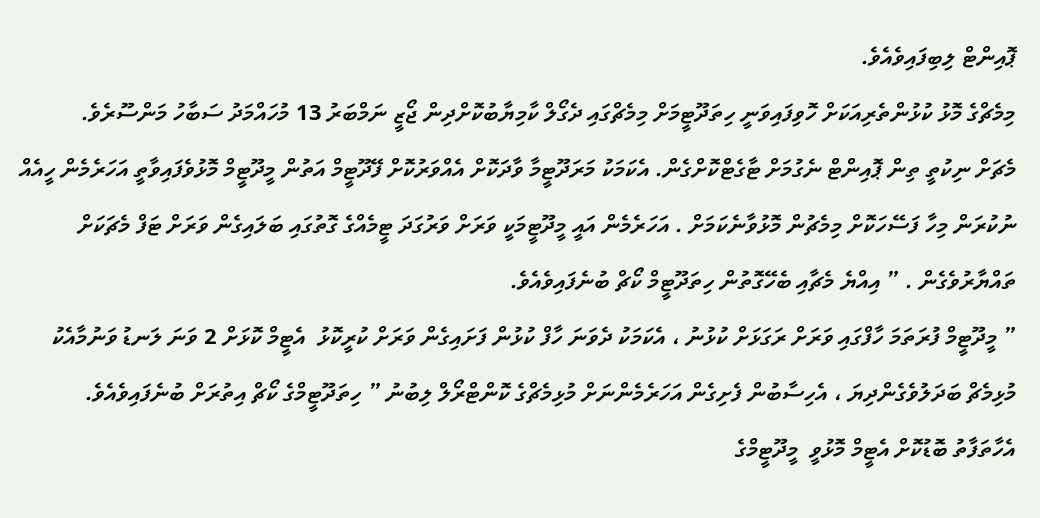ޕޮއިންޓް ލިބިފައިވެއެވެ.
މިމެޗްގެ މޮޅު ކުޅުންތެރިއަކަށް ހޮވިފައިވަނީ ހިތަދޫޓީމަށް މިމެޗްގައި ދެގޯލް ކާމިޔާބުކޮށްދިން ޖޯޒީ ނަމްބަރު 13 މުހައްމަދު ސަބާހު މަންސޫރެވެ.
މެޗަށް ނިކުތީ ތިން ޕޮއިންޓް ނެގުމަށް ޓާގެޓްކޮށްގެން. އެކަމަކު މަރަދޫޓީމާ ވާދަކޮށް އެއްވަރުކޮށް ފޭދޫޓީމް އަތުން މީދޫޓީމް މޮޅުވެފައިވާތީ އަހަރެމެން ހީއެއް ނުކުރަން މިހާ ފަސޭހަކޮށް މިމެޗުން މޮޅުވާނެކަމަށް . އަހަރެމެން އައީ މީދޫޓީމަކީ ވަރަށް ވަރުގަދަ ޓީމެއްގެ ގޮތުގައި ބަލައިގެން ވަރަށް ޓަފް މެޗަކަށް ތައްޔާރުވެގެން . ” އިއްޔެ މެޗާއި ބެހޭގޮތުން ހިތަދޫޓީމް ކޯޗް ބުނެފައިވެއެވެ.
” މީދޫޓީމް ފުރަތަމަ ހާފްގައި ވަރަށް ރަގަޅަށް ކުޅުނު ، އެކަމަކު ދެވަނަ ހާފް ކުޅުން ފަށައިގެން ވަރަށް ކުރީކޮޅު  އެޓީމް ކޮޅަށް 2 ވަނަ ލަނޑު ވަނުމާއެކު މުޅިމެޗް ބަދަލުވެގެންދިޔަ ، އެހިސާބުން ފެށިގެން އަހަރެމެންނަށް މުޅިމެޗްގެ ކޮންޓްރޯލް ލިބުނު ” ހިތަދޫޓީމްގެ ކޯޗް އިތުރަށް ބުނެފައިވެއެވެ.
އެހާތަފާތު ބޮޑުކޮށް އެޓީމް މޮޅުވީ  މީދޫޓީމްގެ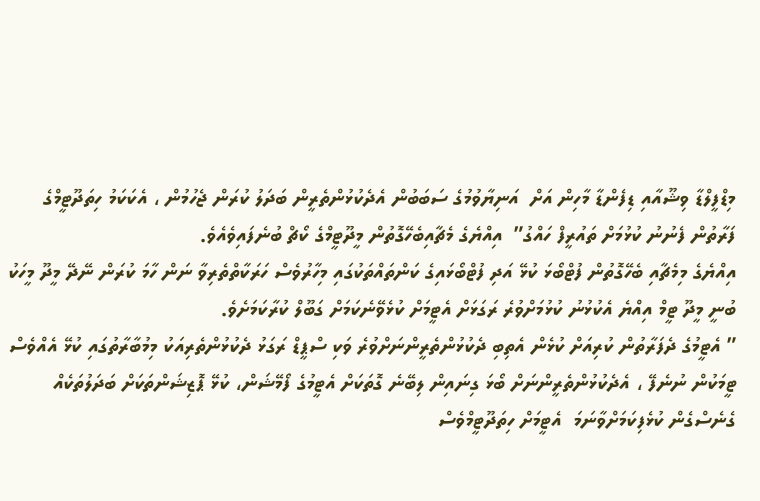މިޑްފީލްޑާ ވިޝޫއާއި ޑިފެންޑާ މާހިން އަށް  އަނިޔާވުމުގެ ސަބަބުން އެދެކުޅުންތެރީން ބަދަލު ކުރަން ޖެހުމުން ، އެކަކަމު ހިތަދޫޓީމްގެ ފަރާތުން ފެނުނު ކުޅުމަށް ތައުރީފް ހައްގު”  އިއްޔެގެ މެޗާއިބެހޭގޮތުން މީދޫޓީމްގެ ކޯޗް ބުނެފައިވެއެވެ.
އިއްޔެގެ މިމެޗާއި ބެހޭގޮތުން ފުޓްބޯޅަ ކުޅޭ އަދި ފުޓްބޯޅައިގެ ކަންތައްތަކުގައި މިހާރުވެސް ހަރަކާތްތެރިވާ ނަން ހާމަ ކުރަން ނޭދޭ މީދޫ މީހަކު ބުނީ މީދޫ ޓީމް އިއްޔެ އެކުޅުނު ކުޅުމަށްވުރެ ރަގަޅަށް އެޓީމަށް ކުޅެވޭނެކަމަށް ގަބޫލް ކުރާކަމަށެވެ.
” އެޓީމުގެ ދެފަރާތުން ކުރިއަށް ކުޅެން އެތިބި ދެކުޅުންތެރީންނަށްވުރެ ވަކި ސްޕީޑް ރަގަޅު ދެކުޅުންތެރިއަކު މިމުބާރާތުގައި ކުޅޭ އެއްވެސް ޓީމަކުން ނުނެފޭ ، އެދެކުޅުންތެރީންނަށް ބޯޅަ ގިނައިން ލިބޭނެ ގޮތަކަށް އެޓީމުގެ ފޯމޭޝަން، ކުޅޭ ޕޮޒިޝަންތަކަށް ބަދަލުތަކެއް ގެނެސްގެން ކުޅެފިކަމަށްވާނަމަ  އެޓީމަށް ހިތަދޫޓީމްވެސް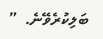ބަލިކުރެވޭނެ.  ”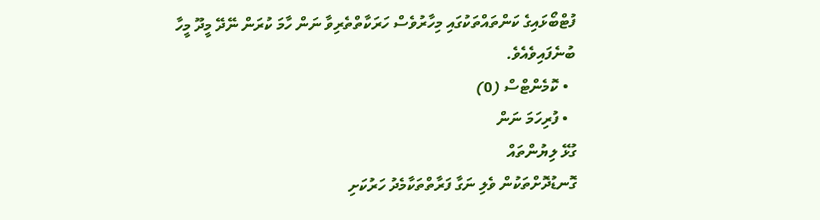ފުޓްބޯޅައިގެ ކަންތައްތަކުގައި މިހާރުވެސް ހަރަކާތްތެރިވާ ނަން ހާމަ ކުރަން ނޭދޭ މީދޫ މީހާ ބުނެފައިވެއެވެ.
  • ކޮމެންޓްސް (0)
  • ފުރިހަމަ ނަން
ގުޅޭ ލިޔުންތައް
ގޮނޑުދޮށްތަކުން ވެލި ނަގާ ފަރާތްތަކާމެދު ހަރުކަށި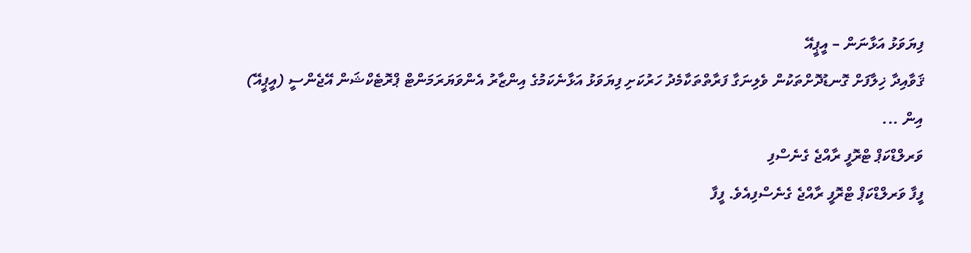ފިޔަވަޅު އަޅާނަން – އީޕީއޭ
ޤަވާއިދާ ޚިލާފަށް ގޮނޑުދޮށްތަކުން ވެލިނަގާ ފަރާތްތަކާމެދު ހަރުކަށި ފިޔަވަޅު އަޅާނެކަމުގެ އިންޒާރު އެންވަޔަރަމަންޓް ޕްރޮޓެކްޝަން އޭޖެންސީ (އީޕީއޭ) އިން ...
ވަރލްޑްކަޕް ޓްރޮފީ ރާއްޖެ ގެނެސްފި
ފީފާ ވަރލްޑްކަޕް ޓްރޮފީ ރާއްޖެ ގެނެސްފިއެވެ. ފީފާ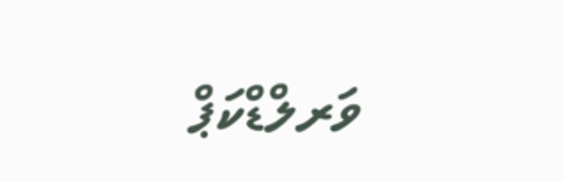ވަރލްޑްކަޕް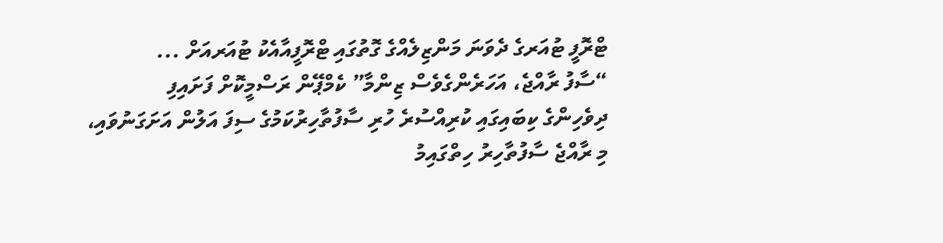ޓްރޮފީ ޓުއަރގެ ދެވަނަ މަންޒިލެއްގެ ގޮތުގައި ޓްރޮފީއާއެކު ޓުއަރއަށް ...
“ސާފު ރާއްޖެ، އަހަރެންގެވެސް ޒިންމާ” ކެމްޕޭން ރަސްމީކޮށް ފަށައިފި
ދިވެހިންގެ ކިބައިގައި ކުރިއްސުރެ ހުރި ސާފުތާހިރުކަމުގެ ސިފަ އަލުން އަށަގަނުވައި، މި ރާއްޖެ ސާފުތާހިރު ހިތްގައިމު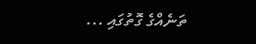ތަނެއްގެ ގޮތުގައި ...